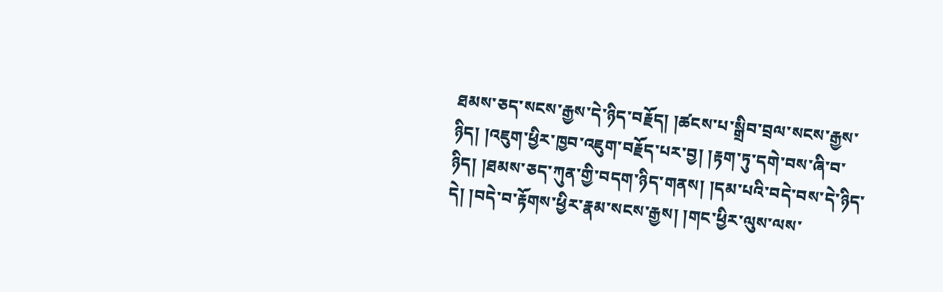ཐམས་ཅད་སངས་རྒྱས་དེ་ཉིད་བརྗོད། །ཚངས་པ་སྒྲིབ་བྲལ་སངས་རྒྱས་ཉིད། །འཇུག་ཕྱིར་ཁྱབ་འཇུག་བརྗོད་པར་བྱ། །རྟག་ཏུ་དགེ་བས་ཞི་བ་ཉིད། །ཐམས་ཅད་ཀུན་གྱི་བདག་ཉིད་གནས། །དམ་པའི་བདེ་བས་དེ་ཉིད་དེ། །བདེ་བ་རྟོགས་ཕྱིར་རྣམ་སངས་རྒྱས། །གང་ཕྱིར་ལུས་ལས་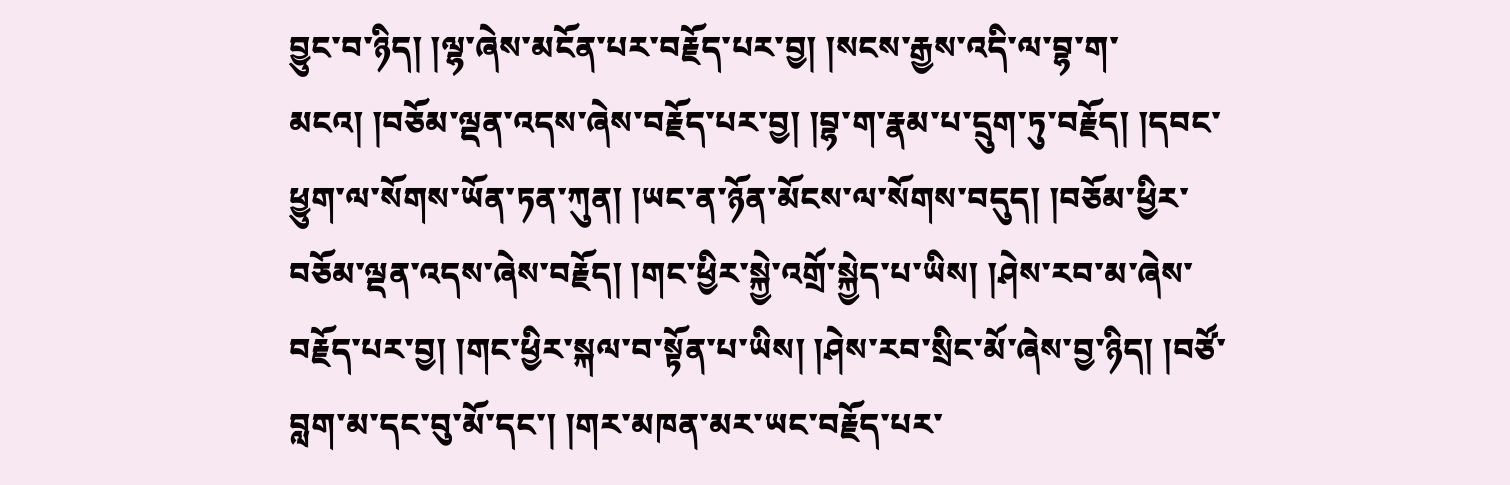བྱུང་བ་ཉིད། །ལྷ་ཞེས་མངོན་པར་བརྗོད་པར་བྱ། །སངས་རྒྱས་འདི་ལ་བྷ་ག་མངའ། །བཅོམ་ལྡན་འདས་ཞེས་བརྗོད་པར་བྱ། །བྷ་ག་རྣམ་པ་དྲུག་ཏུ་བརྗོད། །དབང་ཕྱུག་ལ་སོགས་ཡོན་ཏན་ཀུན། །ཡང་ན་ཉོན་མོངས་ལ་སོགས་བདུད། །བཅོམ་ཕྱིར་བཅོམ་ལྡན་འདས་ཞེས་བརྗོད། །གང་ཕྱིར་སྐྱེ་འགྲོ་སྐྱེད་པ་ཡིས། །ཤེས་རབ་མ་ཞེས་བརྗོད་པར་བྱ། །གང་ཕྱིར་སྐལ་བ་སྟོན་པ་ཡིས། །ཤེས་རབ་སྲིང་མོ་ཞེས་བྱ་ཉིད། །བཙོ་བླག་མ་དང་བུ་མོ་དང་། །གར་མཁན་མར་ཡང་བརྗོད་པར་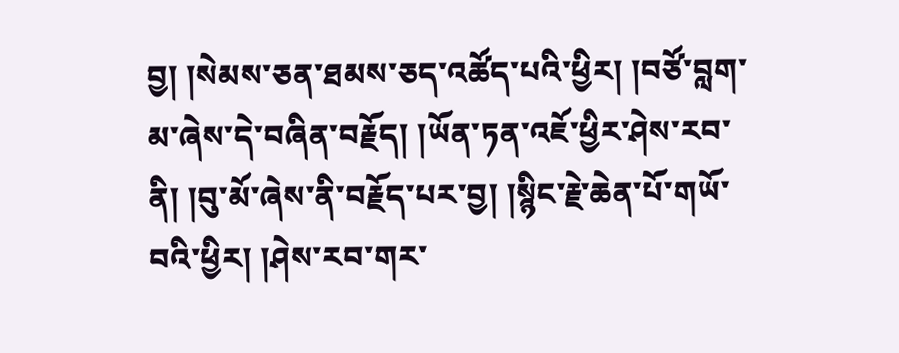བྱ། །སེམས་ཅན་ཐམས་ཅད་འཚོད་པའི་ཕྱིར། །བཙོ་བླག་མ་ཞེས་དེ་བཞིན་བརྗོད། །ཡོན་ཏན་འཇོ་ཕྱིར་ཤེས་རབ་ནི། །བུ་མོ་ཞེས་ནི་བརྗོད་པར་བྱ། །སྙིང་རྗེ་ཆེན་པོ་གཡོ་བའི་ཕྱིར། །ཤེས་རབ་གར་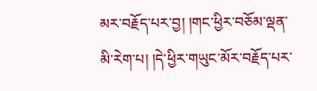མར་བརྗོད་པར་བྱ། །གང་ཕྱིར་བཅོམ་ལྡན་མི་རེག་པ། །དེ་ཕྱིར་གཡུང་མོར་བརྗོད་པར་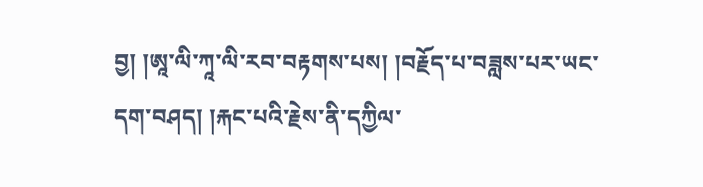བྱ། །ཨཱ་ལི་ཀཱ་ལི་རབ་བརྟགས་པས། །བརྗོད་པ་བཟླས་པར་ཡང་དག་བཤད། །རྐང་པའི་རྗེས་ནི་དཀྱིལ་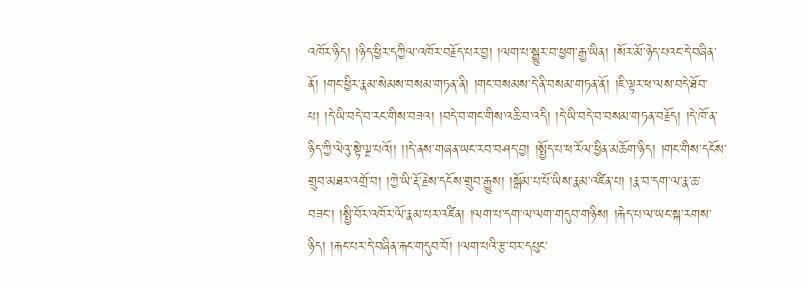འཁོར་ཉིད། །ཉིད་ཕྱིར་དཀྱིལ་འཁོར་བརྗོད་པར་བྱ། །ལག་པ་སྒྱུར་བ་ཕྱག་རྒྱ་ཡིན། །སོར་མོ་ཉེད་པའང་དེ་བཞིན་ནོ། །གང་ཕྱིར་རྣམ་སེམས་བསམ་གཏན་ནི། །གང་བསམས་དེ་ནི་བསམ་གཏན་ནོ། །ཇི་ལྟར་ཕ་ལས་བདེ་ཐོབ་པ། །དེ་ཡི་བདེ་བ་རང་གིས་བཟའ། །བདེ་བ་གང་གིས་འཆི་བ་འདི། །དེ་ཡི་བདེ་བ་བསམ་གཏན་བརྗོད། །དེ་ཁོ་ན་ཉིད་ཀྱི་ལེའུ་སྟེ་ལྔ་པའོ།། །།དེ་ནས་གཞན་ཡང་རབ་བཤད་བྱ། །སྤྱོད་པ་ཕ་རོལ་ཕྱིན་མཆོག་ཉིད། །གང་གིས་དངོས་གྲུབ་མཐར་འགྲོ་བ། །ཀྱེ་ཡི་རྡོ་རྗེས་དངོས་གྲུབ་རྒྱུས། །སྒོམ་པ་པོ་ཡིས་རྣམ་འཛིན་པ། །རྣ་བ་དག་ལ་རྣ་ཆ་བཟང་། །སྤྱི་བོར་འཁོར་ལོ་རྣམ་པར་འཛིན། །ལག་པ་དག་ལ་ལག་གདུབ་གཉིས། །རྐེད་པ་ལ་ཡང་སྐ་རགས་ཉིད། །རྐང་པར་དེ་བཞིན་རྐང་གདུབ་བོ། །ལག་པའི་རྩ་བར་དཔུང་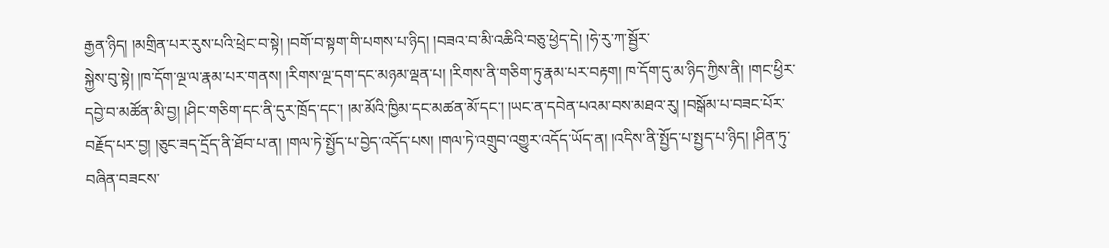རྒྱན་ཉིད། །མགྲིན་པར་རུས་པའི་ཕྲེང་བ་སྟེ། །བགོ་བ་སྟག་གི་པགས་པ་ཉིད། །བཟའ་བ་མི་འཆིའི་བཅུ་ཕྱེད་དེ། །ཧེ་རུ་ཀ་སྦྱོར་
སྐྱེས་བུ་སྟེ། །ཁ་དོག་ལྔ་ལ་རྣམ་པར་གནས། །རིགས་ལྔ་དག་དང་མཉམ་ལྡན་པ། །རིགས་ནི་གཅིག་ཏུ་རྣམ་པར་བརྟག། ཁ་དོག་དུ་མ་ཉིད་ཀྱིས་ནི། །གང་ཕྱིར་དབྱེ་བ་མཚོན་མི་བྱ། །ཤིང་གཅིག་དང་ནི་དུར་ཁྲོད་དང་། །མ་མོའི་ཁྱིམ་དང་མཚན་མོ་དང་། །ཡང་ན་དབེན་པའམ་བས་མཐའ་རུ། །བསྒོམ་པ་བཟང་པོར་བརྗོད་པར་བྱ། །ཅུང་ཟད་དྲོད་ནི་ཐོབ་པ་ན། །གལ་ཏེ་སྤྱོད་པ་བྱེད་འདོད་པས། །གལ་ཏེ་འགྲུབ་འགྱུར་འདོད་ཡོད་ན། །འདིས་ནི་སྤྱོད་པ་སྤྱད་པ་ཉིད། །ཤིན་ཏུ་བཞིན་བཟངས་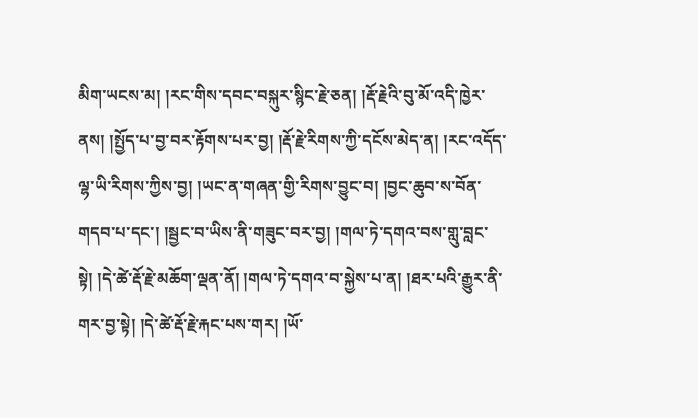མིག་ཡངས་མ། །རང་གིས་དབང་བསྐུར་སྙིང་རྗེ་ཅན། །རྡོ་རྗེའི་བུ་མོ་འདི་ཁྱེར་ནས། །སྤྱོད་པ་བྱ་བར་རྟོགས་པར་བྱ། །རྡོ་རྗེ་རིགས་ཀྱི་དངོས་མེད་ན། །རང་འདོད་ལྷ་ཡི་རིགས་ཀྱིས་བྱ། །ཡང་ན་གཞན་གྱི་རིགས་བྱུང་བ། །བྱང་ཆུབ་ས་བོན་གདབ་པ་དང་། །སྦྱང་བ་ཡིས་ནི་གཟུང་བར་བྱ། །གལ་ཏེ་དགའ་བས་གླུ་བླང་སྟེ། །དེ་ཚེ་རྡོ་རྗེ་མཆོག་ལྡན་ནོ། །གལ་ཏེ་དགའ་བ་སྐྱེས་པ་ན། །ཐར་པའི་རྒྱུར་ནི་གར་བྱ་སྟེ། །དེ་ཚེ་རྡོ་རྗེ་རྐང་པས་གར། །ཡོ་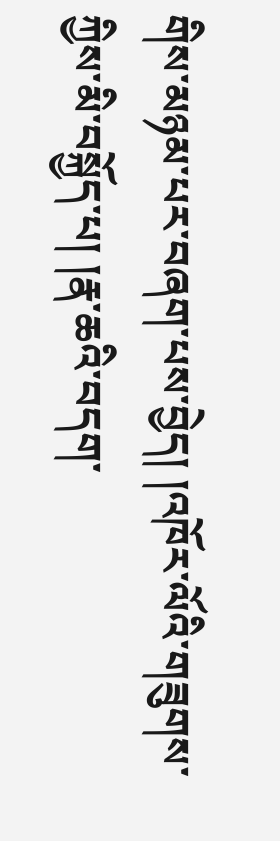གིས་མཉམ་པར་བཞག་པས་བྱེད། །འཁོར་ལོའི་གཟུགས་ཀྱིས་མི་བསྐྱོད་པ། །རྣ་ཆའི་བདག་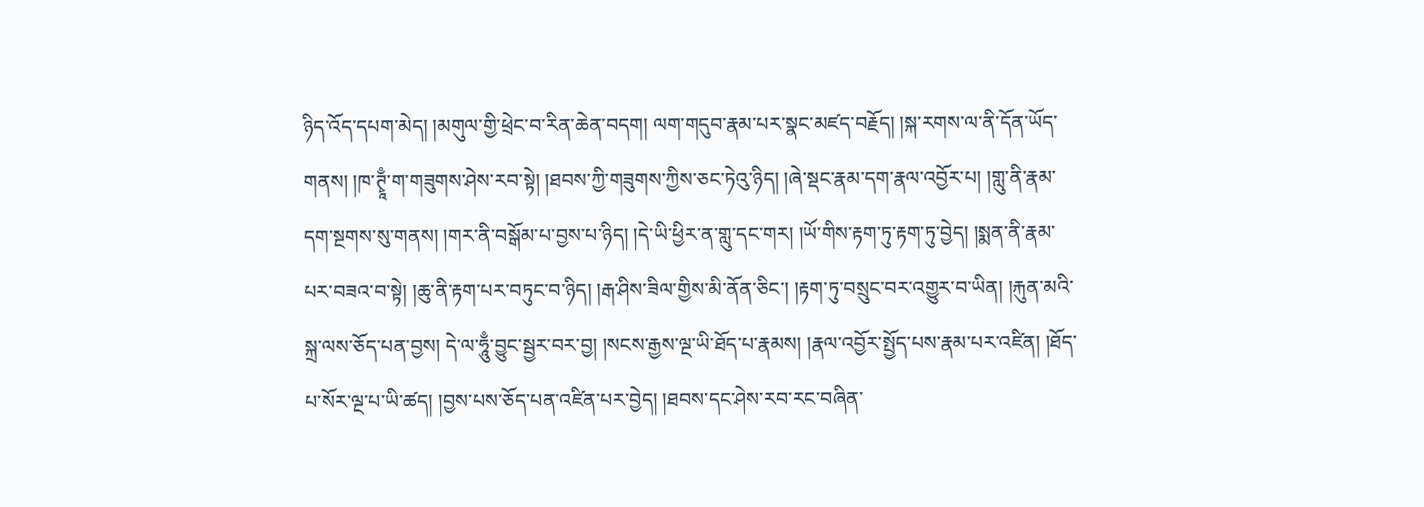ཉིད་འོད་དཔག་མེད། །མགུལ་གྱི་ཕྲེང་བ་རིན་ཆེན་བདག། ལག་གདུབ་རྣམ་པར་སྣང་མཛད་བརྗོད། །སྐ་རགས་ལ་ནི་དོན་ཡོད་གནས། །ཁ་ཊྭཱྃ་ག་གཟུགས་ཤེས་རབ་སྟེ། །ཐབས་ཀྱི་གཟུགས་ཀྱིས་ཅང་ཏེའུ་ཉིད། །ཞེ་སྡང་རྣམ་དག་རྣལ་འབྱོར་པ། །གླུ་ནི་རྣམ་དག་སྔགས་སུ་གནས། །གར་ནི་བསྒོམ་པ་བྱས་པ་ཉིད། །དེ་ཡི་ཕྱིར་ན་གླུ་དང་གར། །ཡོ་གིས་རྟག་ཏུ་རྟག་ཏུ་བྱེད། །སྨན་ནི་རྣམ་པར་བཟའ་བ་སྟེ། །ཆུ་ནི་རྟག་པར་བཏུང་བ་ཉིད། །རྒ་ཤིས་ཟིལ་གྱིས་མི་ནོན་ཅིང་། །རྟག་ཏུ་བསྲུང་བར་འགྱུར་བ་ཡིན། །རྐུན་མའི་སྐྲ་ལས་ཅོད་པན་བྱས། དེ་ལ་ཧཱུྃ་བྱུང་སྦྱར་བར་བྱ། །སངས་རྒྱས་ལྔ་ཡི་ཐོད་པ་རྣམས། །རྣལ་འབྱོར་སྤྱོད་པས་རྣམ་པར་འཛིན། །ཐོད་པ་སོར་ལྔ་པ་ཡི་ཚད། །བྱས་པས་ཅོད་པན་འཛིན་པར་བྱེད། །ཐབས་དང་ཤེས་རབ་རང་བཞིན་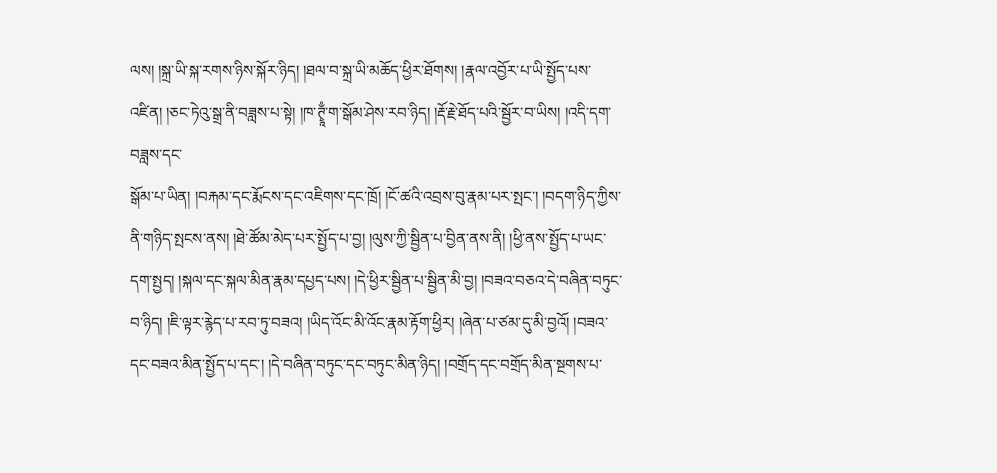ལས། །སྐྲ་ཡི་སྐ་རགས་ཉིས་སྐོར་ཉིད། །ཐལ་བ་སྐྲ་ཡི་མཆོད་ཕྱིར་ཐོགས། །རྣལ་འབྱོར་པ་ཡི་སྤྱོད་པས་འཛིན། །ཅང་ཏེའུ་སྒྲ་ནི་བཟླས་པ་སྟེ། །ཁ་ཊྭཱྃ་ག་སྒོམ་ཤེས་རབ་ཉིད། །རྡོ་རྗེ་ཐོད་པའི་སྦྱོར་བ་ཡིས། །འདི་དག་བཟླས་དང་
སྒོམ་པ་ཡིན། །བརྐམ་དང་རྨོངས་དང་འཇིགས་དང་ཁྲོ། །ངོ་ཚའི་འབྲས་བུ་རྣམ་པར་སྤང་། །བདག་ཉིད་ཀྱིས་ནི་གཉིད་སྤངས་ནས། །ཐེ་ཚོམ་མེད་པར་སྤྱོད་པ་བྱ། །ལུས་ཀྱི་སྦྱིན་པ་བྱིན་ནས་ནི། །ཕྱི་ནས་སྤྱོད་པ་ཡང་དག་སྤྱད། །སྐལ་དང་སྐལ་མིན་རྣམ་དཔྱད་པས། །དེ་ཕྱིར་སྦྱིན་པ་སྦྱིན་མི་བྱ། །བཟའ་བཅའ་དེ་བཞིན་བཏུང་བ་ཉིད། །ཇི་ལྟར་རྙེད་པ་རབ་ཏུ་བཟའ། །ཡིད་འོང་མི་འོང་རྣམ་རྟོག་ཕྱིར། །ཞེན་པ་ཙམ་དུ་མི་བྱའོ། །བཟའ་དང་བཟའ་མིན་སྤྱོད་པ་དང་། །དེ་བཞིན་བཏུང་དང་བཏུང་མིན་ཉིད། །བགྲོད་དང་བགྲོད་མིན་སྔགས་པ་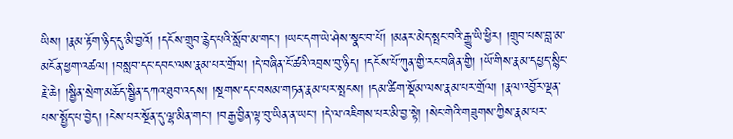ཡིས། །རྣམ་རྟོག་ཉིད་དུ་མི་བྱའོ། །དངོས་གྲུབ་རྙེད་པའི་སློབ་མ་གང་། །ཡང་དག་ཡེ་ཤེས་སྣང་བ་པོ། །མནར་མེད་སྤང་བའི་རྒྱུ་ཡི་ཕྱིར། །གྲུབ་པས་བླ་མ་མངོན་ཕྱག་འཚལ། །བསླབ་དང་དབང་ལས་རྣམ་པར་གྲོལ། །དེ་བཞིན་ངོ་ཚའི་འབྲས་བུ་ཉིད། །དངོས་པོ་ཀུན་གྱི་རང་བཞིན་གྱི། །ཡོ་གིས་རྣམ་དཔྱད་སྙིང་རྗེ་ཆེ། །སྦྱིན་སྲེག་མཆོད་སྦྱིན་དཀའ་ཐུབ་འདས། །སྔགས་དང་བསམ་གཏན་རྣམ་པར་སྤངས། །དམ་ཚིག་སྡོམ་ལས་རྣམ་པར་གྲོལ། །རྣལ་འབྱོར་ལྡན་པས་སྤྱོད་པ་བྱེད། །ངེས་པར་སྔོན་དུ་ལྷ་མིན་གང་། །བརྒྱ་བྱིན་ལྟ་བུ་ཡིན་ན་ཡང་། །དེ་ལ་འཇིགས་པར་མི་བྱ་སྟེ། །སེང་གེའི་གཟུགས་ཀྱིས་རྣམ་པར་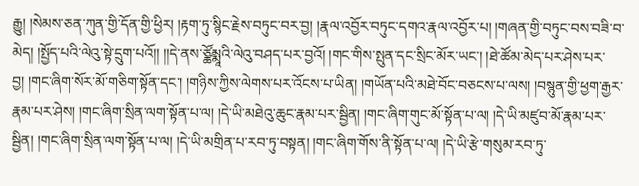རྒྱུ། །སེམས་ཅན་ཀུན་གྱི་དོན་གྱི་ཕྱིར། །རྟག་ཏུ་སྙིང་རྗེས་བཏུང་བར་བྱ། །རྣལ་འབྱོར་བཏུང་དགའ་རྣལ་འབྱོར་པ། །གཞན་གྱི་བཏུང་བས་བཟི་བ་མེད། །སྤྱོད་པའི་ལེའུ་སྟེ་དྲུག་པའོ།། །།དེ་ནས་ཙྪོམྨཱའི་ལེའུ་བཤད་པར་བྱའོ། །གང་གིས་སྤུན་དང་སྲིང་མོར་ཡང་། །ཐེ་ཚོམ་མེད་པར་ཤེས་པར་བྱ། །གང་ཞིག་སོར་མོ་གཅིག་སྟོན་དང་། །གཉིས་ཀྱིས་ལེགས་པར་འོངས་པ་ཡིན། །གཡོན་པའི་མཐེ་བོང་བཅངས་པ་ལས། །བསྙུན་གྱི་ཕྱག་རྒྱར་རྣམ་པར་ཤེས། །གང་ཞིག་སྲིན་ལག་སྟོན་པ་ལ། །དེ་ཡི་མཐེའུ་ཆུང་རྣམ་པར་སྦྱིན། །གང་ཞིག་གུང་མོ་སྟོན་པ་ལ། །དེ་ཡི་མཛུབ་མོ་རྣམ་པར་སྦྱིན། །གང་ཞིག་སྲིན་ལག་སྟོན་པ་ལ། །དེ་ཡི་མགྲིན་པ་རབ་ཏུ་བསྟན། །གང་ཞིག་གོས་ནི་སྟོན་པ་ལ། །དེ་ཡི་རྩེ་གསུམ་རབ་ཏུ་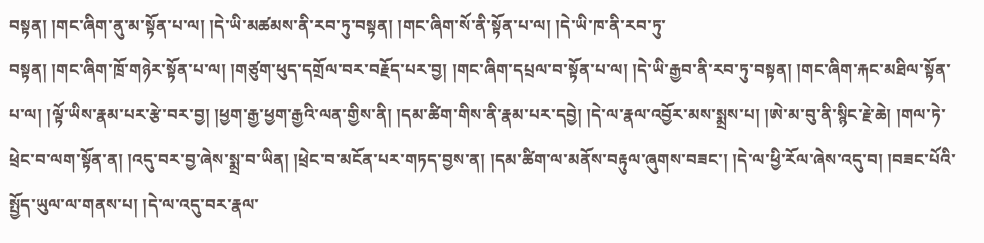བསྟན། །གང་ཞིག་ནུ་མ་སྟོན་པ་ལ། །དེ་ཡི་མཚམས་ནི་རབ་ཏུ་བསྟན། །གང་ཞིག་སོ་ནི་སྟོན་པ་ལ། །དེ་ཡི་ཁ་ནི་རབ་ཏུ་
བསྟན། །གང་ཞིག་ཁྲོ་གཉེར་སྟོན་པ་ལ། །གཙུག་ཕུད་དགྲོལ་བར་བརྗོད་པར་བྱ། །གང་ཞིག་དཔྲལ་བ་སྟོན་པ་ལ། །དེ་ཡི་རྒྱབ་ནི་རབ་ཏུ་བསྟན། །གང་ཞིག་རྐང་མཐིལ་སྟོན་པ་ལ། །ལྟོ་ཡིས་རྣམ་པར་རྩེ་བར་བྱ། །ཕྱག་རྒྱ་ཕྱག་རྒྱའི་ལན་གྱིས་ནི། །དམ་ཚིག་གིས་ནི་རྣམ་པར་དབྱེ། །དེ་ལ་རྣལ་འབྱོར་མས་སྨྲས་པ། །ཨེ་མ་བུ་ནི་སྙིང་རྗེ་ཆེ། །གལ་ཏེ་ཕྲེང་བ་ལག་སྟོན་ན། །འདུ་བར་བྱ་ཞེས་སྨྲ་བ་ཡིན། །ཕྲེང་བ་མངོན་པར་གཏད་བྱས་ན། །དམ་ཚིག་ལ་མནོས་བརྟུལ་ཞུགས་བཟང་། །དེ་ལ་ཕྱི་རོལ་ཞེས་འདུ་བ། །བཟང་པོའི་སྤྱོད་ཡུལ་ལ་གནས་པ། །དེ་ལ་འདུ་བར་རྣལ་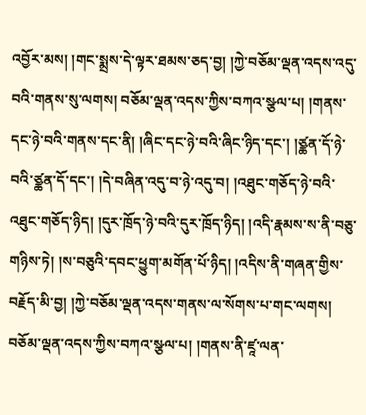འབྱོར་མས། །གང་སྨྲས་དེ་ལྟར་ཐམས་ཅད་བྱ། །ཀྱེ་བཅོམ་ལྡན་འདས་འདུ་བའི་གནས་སུ་ལགས། བཅོམ་ལྡན་འདས་ཀྱིས་བཀའ་སྩལ་པ། །གནས་དང་ཉེ་བའི་གནས་དང་ནི། །ཞིང་དང་ཉེ་བའི་ཞིང་ཉིད་དང་། །ཙྪན་དོ་ཉེ་བའི་ཙྪན་དོ་དང་། །དེ་བཞིན་འདུ་བ་ཉེ་འདུ་བ། །འཐུང་གཅོད་ཉེ་བའི་འཐུང་གཅོད་ཉིད། །དུར་ཁྲོད་ཉེ་བའི་དུར་ཁྲོད་ཉིད། །འདི་རྣམས་ས་ནི་བཅུ་གཉིས་ཏེ། །ས་བཅུའི་དབང་ཕྱུག་མགོན་པོ་ཉིད། །འདིས་ནི་གཞན་གྱིས་བརྗོད་མི་བྱ། །ཀྱེ་བཅོམ་ལྡན་འདས་གནས་ལ་སོགས་པ་གང་ལགས། བཅོམ་ལྡན་འདས་ཀྱིས་བཀའ་སྩལ་པ། །གནས་ནི་ཛཱ་ལན་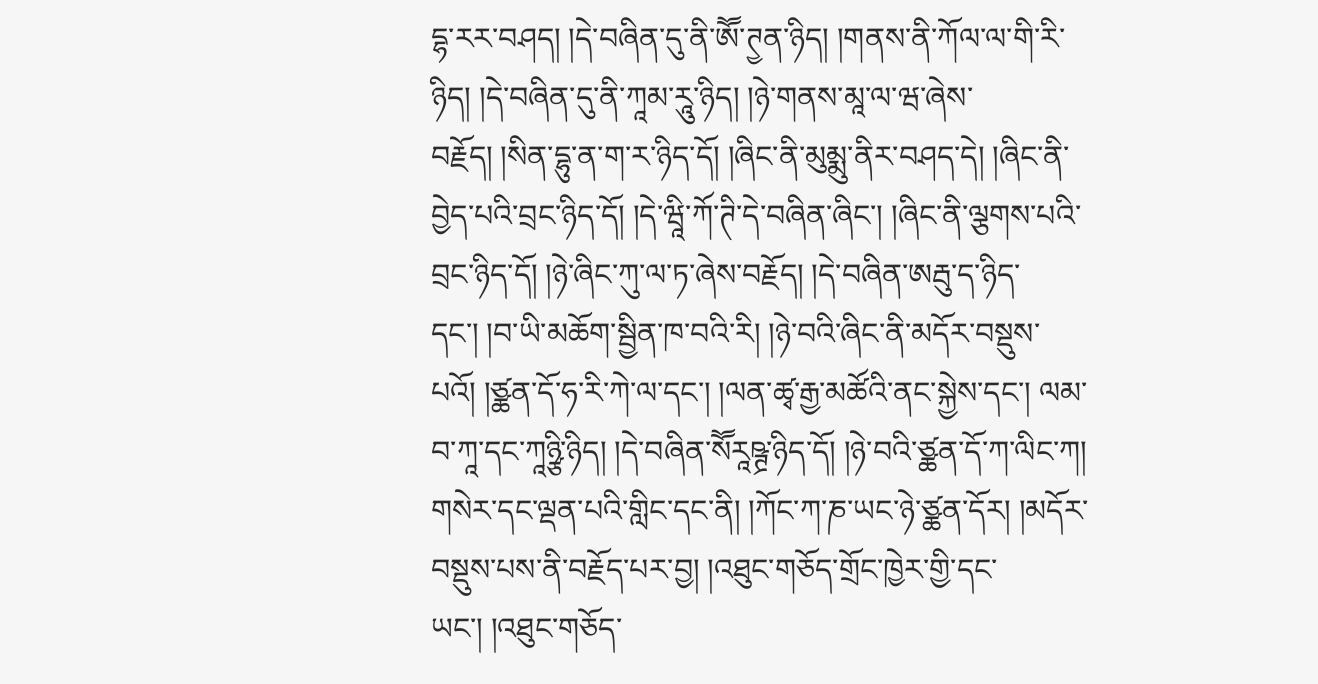དྷ་རར་བཤད། །དེ་བཞིན་དུ་ནི་ཨཽ་ཊྱན་ཉིད། །གནས་ནི་ཀོལ་ལ་གི་རི་ཉིད། །དེ་བཞིན་དུ་ནི་ཀཱམ་རཱུ་ཉིད། །ཉེ་གནས་མཱ་ལ་ཝ་ཞེས་བརྗོད། །སིན་དྷུ་ན་ག་ར་ཉིད་དོ། །ཞིང་ནི་མུམྨུ་ནིར་བཤད་དེ། །ཞིང་ནི་བྱེད་པའི་བྲང་ཉིད་དོ། །དེ་ཝཱི་ཀོ་ཊི་དེ་བཞིན་ཞིང་། །ཞིང་ནི་ལྕགས་པའི་བྲང་ཉིད་དོ། །ཉེ་ཞིང་ཀུ་ལ་ཏ་ཞེས་བརྗོད། །དེ་བཞིན་ཨརྦུ་ད་ཉིད་དང་། །བ་ཡི་མཆོག་སྦྱིན་ཁ་བའི་རི། །ཉེ་བའི་ཞིང་ནི་མདོར་བསྡུས་པའོ། །ཙྪན་དོ་ཧ་རི་ཀེ་ལ་དང་། །ལན་ཚྭ་རྒྱ་མཚོའི་ནང་སྐྱེས་དང་། ལམ་བ་ཀཱ་དང་ཀཱཉྩི་ཉིད། །དེ་བཞིན་སཽརཱཥྚྲ་ཉིད་དོ། །ཉེ་བའི་ཙྪན་དོ་ཀ་ལིང་ཀ། གསེར་དང་ལྡན་པའི་གླིང་དང་ནི། །ཀོང་ཀ་ཎ་ཡང་ཉེ་ཙྪན་དོར། །མདོར་བསྡུས་པས་ནི་བརྗོད་པར་བྱ། །འཐུང་གཅོད་གྲོང་ཁྱེར་གྱི་དང་ཡང་། །འཐུང་གཅོད་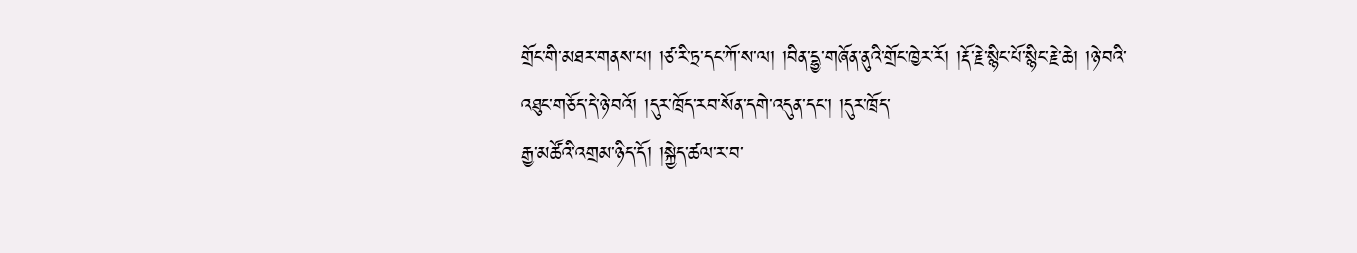གྲོང་གི་མཐར་གནས་པ། །ཙ་རི་ཏྲ་དང་ཀོ་ས་ལ། །བིན་དྷྱ་གཞོན་ནུའི་གྲོང་ཁྱེར་རོ། །རྡོ་རྗེ་སྙིང་པོ་སྙིང་རྗེ་ཆེ། །ཉེ་བའི་འཐུང་གཅོད་དེ་ཉེ་བའོ། །དུར་ཁྲོད་རབ་སོན་དགེ་འདུན་དང་། །དུར་ཁྲོད་
རྒྱ་མཚོའི་འགྲམ་ཉིད་དོ། །སྐྱེད་ཚལ་ར་བ་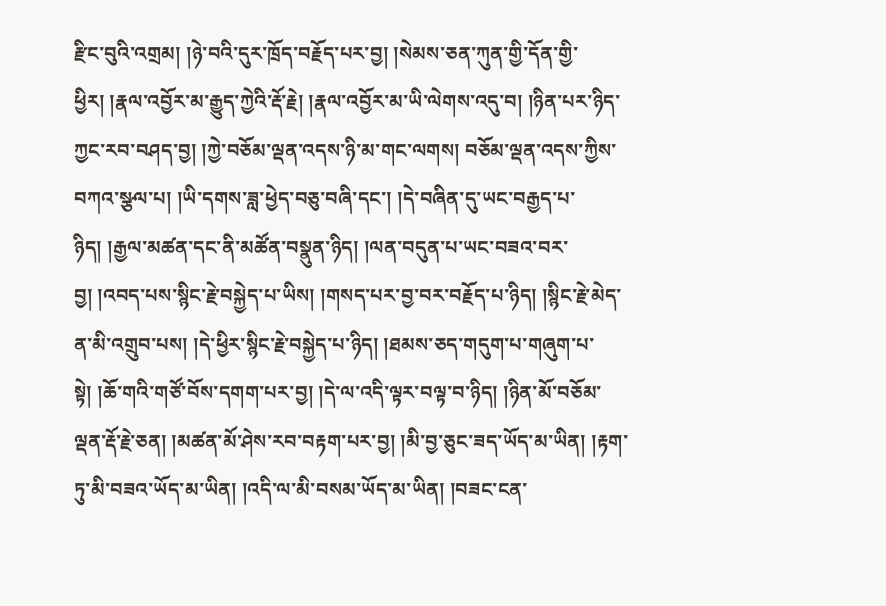རྫིང་བུའི་འགྲམ། །ཉེ་བའི་དུར་ཁྲོད་བརྗོད་པར་བྱ། །སེམས་ཅན་ཀུན་གྱི་དོན་གྱི་ཕྱིར། །རྣལ་འབྱོར་མ་རྒྱུད་ཀྱེའི་རྡོ་རྗེ། །རྣལ་འབྱོར་མ་ཡི་ལེགས་འདུ་བ། །ཉིན་པར་ཉིད་ཀྱང་རབ་བཤད་བྱ། །ཀྱེ་བཅོམ་ལྡན་འདས་ཉི་མ་གང་ལགས། བཅོམ་ལྡན་འདས་ཀྱིས་བཀའ་སྩལ་པ། །ཡི་དགས་ཟླ་ཕྱེད་བཅུ་བཞི་དང་། །དེ་བཞིན་དུ་ཡང་བརྒྱད་པ་ཉིད། །རྒྱལ་མཚན་དང་ནི་མཚོན་བསྣུན་ཉིད། །ལན་བདུན་པ་ཡང་བཟའ་བར་བྱ། །འབད་པས་སྙིང་རྗེ་བསྐྱེད་པ་ཡིས། །གསད་པར་བྱ་བར་བརྗོད་པ་ཉིད། །སྙིང་རྗེ་མེད་ན་མི་འགྲུབ་པས། །དེ་ཕྱིར་སྙིང་རྗེ་བསྐྱེད་པ་ཉིད། །ཐམས་ཅད་གདུག་པ་གཞུག་པ་སྟེ། །ཆོ་གའི་གཙོ་བོས་དགག་པར་བྱ། །དེ་ལ་འདི་ལྟར་བལྟ་བ་ཉིད། །ཉིན་མོ་བཅོམ་ལྡན་རྡོ་རྗེ་ཅན། །མཚན་མོ་ཤེས་རབ་བརྟག་པར་བྱ། །མི་བྱ་ཅུང་ཟད་ཡོད་མ་ཡིན། །རྟག་ཏུ་མི་བཟའ་ཡོད་མ་ཡིན། །འདི་ལ་མི་བསམ་ཡོད་མ་ཡིན། །བཟང་ངན་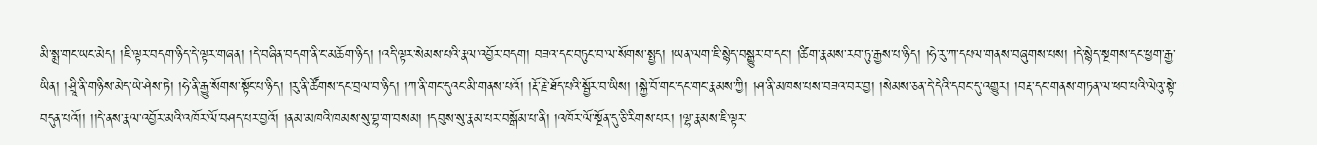མི་སྨྲ་གང་ཡང་མེད། །ཇི་ལྟར་བདག་ཉིད་དེ་ལྟར་གཞན། །དེ་བཞིན་བདག་ནི་ང་མཆོག་ཉིད། །འདི་ལྟར་སེམས་པའི་རྣལ་འབྱོར་བདག། བཟའ་དང་བཏུང་བ་ལ་སོགས་སྤྱད། །ཡན་ལག་ཇི་སྙེད་བསྒྱུར་བ་དང་། །ཚིག་རྣམས་རབ་ཏུ་རྒྱས་པ་ཉིད། །ཧེ་རུ་ཀ་དཔལ་གནས་བཞུགས་པས། །དེ་སྙེད་སྔགས་དང་ཕྱག་རྒྱ་ཡིན། །ཤྲཱི་ནི་གཉིས་མེད་ཡེ་ཤེས་ཏེ། །ཧེ་ནི་རྒྱུ་སོགས་སྟོང་པ་ཉིད། །རུ་ནི་ཚོགས་དང་བྲལ་བ་ཉིད། །ཀ་ནི་གང་དུའང་མི་གནས་པའོ། །རྡོ་རྗེ་ཐོད་པའི་སྦྱོར་བ་ཡིས། །སྐྱེ་བོ་གང་དང་གང་རྣམས་ཀྱི། །ཤ་ནི་མཁས་པས་བཟའ་བར་བྱ། །སེམས་ཅན་དེ་དེའི་དབང་དུ་འགྱུར། །བརྡ་དང་གནས་གཏན་ལ་ཕབ་པའི་ལེའུ་སྟེ་བདུན་པའོ།། །།དེ་ནས་རྣལ་འབྱོར་མའི་འཁོར་ལོ་བཤད་པར་བྱའོ། །ནམ་མཁའི་ཁམས་སུ་བྷ་ག་བསམ། །དབུས་སུ་རྣམ་པར་བསྒོམ་པ་ནི། །འཁོར་ལོ་སྔོན་དུ་ཅི་རིགས་པར། །ལྷ་རྣམས་ཇི་ལྟར་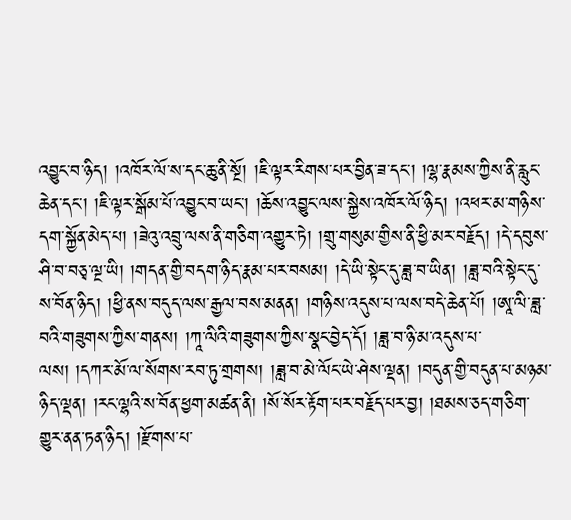འབྱུང་བ་ཉིད། །འཁོར་ལོ་ས་དང་ཆུ་ནི་སྔོ། །ཇི་ལྟར་རིགས་པར་བྱིན་ཟ་དང་། །ལྷ་རྣམས་ཀྱིས་ནི་རླུང་ཆེན་དང་། །ཇི་ལྟར་སྒོམ་པོ་འབྱུང་བ་ཡང་། །ཆོས་འབྱུང་ལས་སྐྱེས་འཁོར་ལོ་ཉིད། །འཕར་མ་གཉིས་དག་སྐྱོན་མེད་པ། །ཟེའུ་འབྲུ་ལས་ནི་གཅིག་འགྱུར་ཏེ། །གྲུ་གསུམ་གྱིས་ནི་ཕྱི་མར་བརྗོད། །དེ་དབུས་
ཤི་བ་བཅྭ་ལྔ་ཡི། །གདན་གྱི་བདག་ཉིད་རྣམ་པར་བསམ། །དེ་ཡི་སྟེང་དུ་ཟླ་བ་ཡིན། །ཟླ་བའི་སྟེང་དུ་ས་བོན་ཉིད། །ཕྱི་ནས་བདུད་ལས་རྒྱལ་བས་མནན། །གཉིས་འདུས་པ་ལས་བདེ་ཆེན་པོ། །ཨཱ་ལི་ཟླ་བའི་གཟུགས་ཀྱིས་གནས། །ཀཱ་ལིའི་གཟུགས་ཀྱིས་སྣང་བྱེད་དོ། །ཟླ་བ་ཉི་མ་འདུས་པ་ལས། །དཀར་མོ་ལ་སོགས་རབ་ཏུ་གྲགས། །ཟླ་བ་མེ་ལོང་ཡེ་ཤེས་ལྡན། །བདུན་གྱི་བདུན་པ་མཉམ་ཉིད་ལྡན། །རང་ལྷའི་ས་བོན་ཕྱག་མཚན་ནི། །སོ་སོར་རྟོག་པར་བརྗོད་པར་བྱ། །ཐམས་ཅད་གཅིག་གྱུར་ནན་ཏན་ཉིད། །རྫོགས་པ་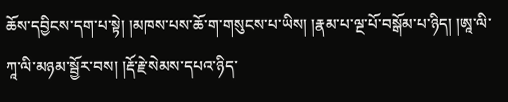ཆོས་དབྱིངས་དག་པ་སྟེ། །མཁས་པས་ཆོ་ག་གསུངས་པ་ཡིས། །རྣམ་པ་ལྔ་པོ་བསྒོམ་པ་ཉིད། །ཨཱ་ལི་ཀཱ་ལི་མཉམ་སྦྱོར་བས། །རྡོ་རྗེ་སེམས་དཔའ་ཉིད་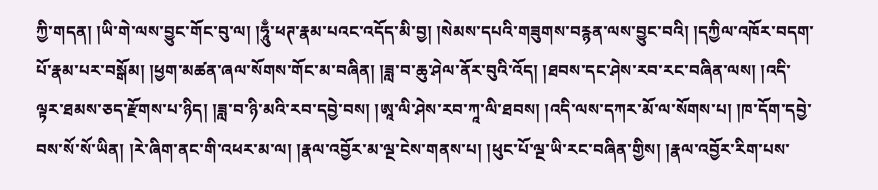ཀྱི་གདན། །ཡི་གེ་ལས་བྱུང་གོང་བུ་ལ། །ཧཱུྃ་ཕཊ་རྣམ་པའང་འདོད་མི་བྱ། །སེམས་དཔའི་གཟུགས་བརྙན་ལས་བྱུང་བའི། །དཀྱིལ་འཁོར་བདག་པོ་རྣམ་པར་བསྒོམ། །ཕྱག་མཚན་ཞལ་སོགས་གོང་མ་བཞིན། །ཟླ་བ་ཆུ་ཤེལ་ནོར་བུའི་འོད། །ཐབས་དང་ཤེས་རབ་རང་བཞིན་ལས། །འདི་ལྟར་ཐམས་ཅད་རྫོགས་པ་ཉིད། །ཟླ་བ་ཉི་མའི་རབ་དབྱེ་བས། །ཨཱ་ལི་ཤེས་རབ་ཀཱ་ལི་ཐབས། །འདི་ལས་དཀར་མོ་ལ་སོགས་པ། །ཁ་དོག་དབྱེ་བས་སོ་སོ་ཡིན། །རེ་ཞིག་ནང་གི་འཕར་མ་ལ། །རྣལ་འབྱོར་མ་ལྔ་ངེས་གནས་པ། །ཕུང་པོ་ལྔ་ཡི་རང་བཞིན་གྱིས། །རྣལ་འབྱོར་རིག་པས་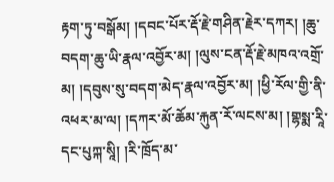རྟག་ཏུ་བསྒོམ། །དབང་པོར་རྡོ་རྗེ་གཤིན་རྗེར་དཀར། །ཆུ་བདག་ཆུ་ཡི་རྣལ་འབྱོར་མ། །ལུས་ངན་རྡོ་རྗེ་མཁའ་འགྲོ་མ། །དབུས་སུ་བདག་མེད་རྣལ་འབྱོར་མ། །ཕྱི་རོལ་གྱི་ནི་འཕར་མ་ལ། །དཀར་མོ་ཆོམ་རྐུན་རོ་ལངས་མ། །གྷསྨ་རཱི་དང་པུཀྐ་སཱི། །རི་ཁྲོད་མ་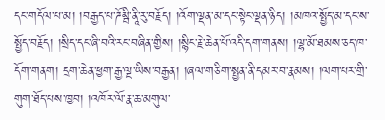དང་གདོལ་པ་མ། །བརྒྱད་པ་ཌོམྦི་ནཱི་རུ་བརྗོད། །འོག་ལྡན་མ་དང་སྟེང་ལྡན་ཉིད། །མཁའ་སྤྱོད་མ་དང་ས་སྤྱོད་བརྗོད། །སྲིད་དང་ཞི་བའི་རང་བཞིན་གྱིས། །སྙིང་རྗེ་ཆེན་པོ་འདི་དག་གནས། །ལྷ་མོ་ཐམས་ཅད་ཁ་དོག་གནག། དྲག་ཆེན་ཕྱག་རྒྱ་ལྔ་ཡིས་བརྒྱན། །ཞལ་གཅིག་སྤྱན་ནི་དམར་བ་རྣམས། །ལག་པར་གྲི་གུག་ཐོད་པས་ཁྱབ། །འཁོར་ལོ་རྣ་ཆ་མགུལ་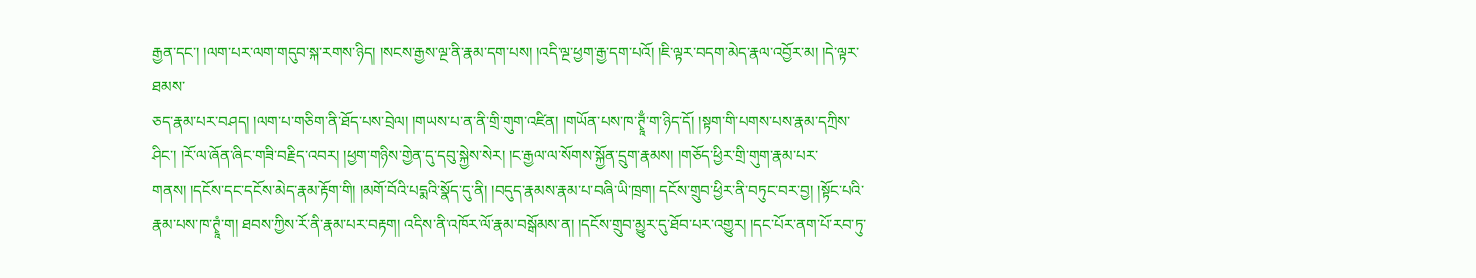རྒྱན་དང་། །ལག་པར་ལག་གདུབ་སྐ་རགས་ཉིད། །སངས་རྒྱས་ལྔ་ནི་རྣམ་དག་པས། །འདི་ལྔ་ཕྱག་རྒྱ་དག་པའོ། །ཇི་ལྟར་བདག་མེད་རྣལ་འབྱོར་མ། །དེ་ལྟར་ཐམས་
ཅད་རྣམ་པར་བཤད། །ལག་པ་གཅིག་ནི་ཐོད་པས་བྲེལ། །གཡས་པ་ན་ནི་གྲི་གུག་འཛིན། །གཡོན་པས་ཁ་ཊྭཱྃ་ག་ཉིད་དོ། །སྟག་གི་པགས་པས་རྣམ་དཀྲིས་ཤིང་། །རོ་ལ་ཞོན་ཞིང་གཟི་བརྗིད་འབར། །ཕྱག་གཉིས་གྱེན་དུ་དབུ་སྐྱེས་སེར། །ང་རྒྱལ་ལ་སོགས་སྐྱོན་དྲུག་རྣམས། །གཅོད་ཕྱིར་གྲི་གུག་རྣམ་པར་གནས། །དངོས་དང་དངོས་མེད་རྣམ་རྟོག་གི། །མགོ་བོའི་པདྨའི་སྣོད་དུ་ནི། །བདུད་རྣམས་རྣམ་པ་བཞི་ཡི་ཁྲག། དངོས་གྲུབ་ཕྱིར་ནི་བཏུང་བར་བྱ། །སྟོང་པའི་རྣམ་པས་ཁ་ཊྭཱཾ་ག། ཐབས་ཀྱིས་རོ་ནི་རྣམ་པར་བརྟག། འདིས་ནི་འཁོར་ལོ་རྣམ་བསྒོམས་ན། །དངོས་གྲུབ་མྱུར་དུ་ཐོབ་པར་འགྱུར། །དང་པོར་ནག་པོ་རབ་ཏུ་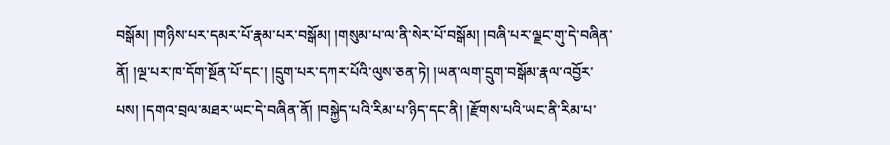བསྒོམ། །གཉིས་པར་དམར་པོ་རྣམ་པར་བསྒོམ། །གསུམ་པ་ལ་ནི་སེར་པོ་བསྒོམ། །བཞི་པར་ལྗང་གུ་དེ་བཞིན་ནོ། །ལྔ་པར་ཁ་དོག་སྔོན་པོ་དང་། །དྲུག་པར་དཀར་པོའི་ལུས་ཅན་ཏེ། །ཡན་ལག་དྲུག་བསྒོམ་རྣལ་འབྱོར་པས། །དགའ་བྲལ་མཐར་ཡང་དེ་བཞིན་ནོ། །བསྐྱེད་པའི་རིམ་པ་ཉིད་དང་ནི། །རྫོགས་པའི་ཡང་ནི་རིམ་པ་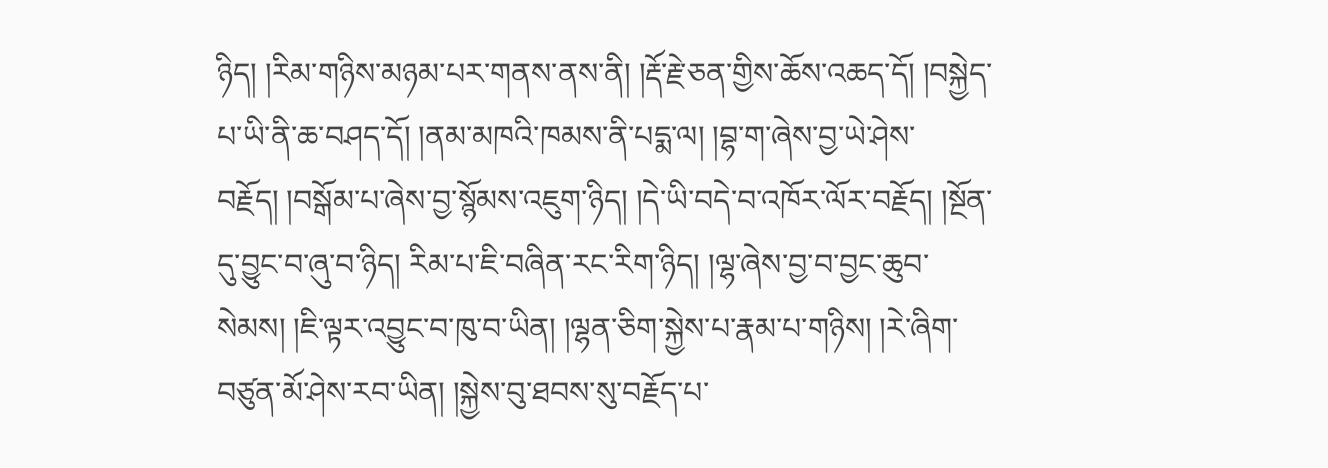ཉིད། །རིམ་གཉིས་མཉམ་པར་གནས་ནས་ནི། །རྡོ་རྗེ་ཅན་གྱིས་ཆོས་འཆད་དོ། །བསྐྱེད་པ་ཡི་ནི་ཆ་བཤད་དོ། །ནམ་མཁའི་ཁམས་ནི་པདྨ་ལ། །བྷ་ག་ཞེས་བྱ་ཡེ་ཤེས་བརྗོད། །བསྒོམ་པ་ཞེས་བྱ་སྙོམས་འཇུག་ཉིད། །དེ་ཡི་བདེ་བ་འཁོར་ལོར་བརྗོད། །སྔོན་དུ་བྱུང་བ་ཞུ་བ་ཉིད། རིམ་པ་ཇི་བཞིན་རང་རིག་ཉིད། །ལྷ་ཞེས་བྱ་བ་བྱང་ཆུབ་སེམས། །ཇི་ལྟར་འབྱུང་བ་ཁུ་བ་ཡིན། །ལྷན་ཅིག་སྐྱེས་པ་རྣམ་པ་གཉིས། །རེ་ཞིག་བཙུན་མོ་ཤེས་རབ་ཡིན། །སྐྱེས་བུ་ཐབས་སུ་བརྗོད་པ་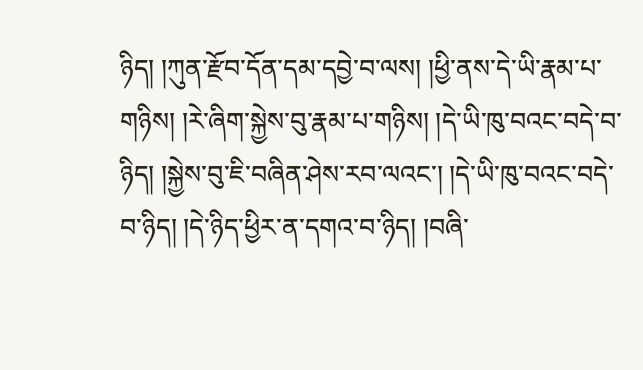ཉིད། །ཀུན་རྫོབ་དོན་དམ་དབྱེ་བ་ལས། །ཕྱི་ནས་དེ་ཡི་རྣམ་པ་གཉིས། །རེ་ཞིག་སྐྱེས་བུ་རྣམ་པ་གཉིས། །དེ་ཡི་ཁུ་བའང་བདེ་བ་ཉིད། །སྐྱེས་བུ་ཇི་བཞིན་ཤེས་རབ་ལའང་། །དེ་ཡི་ཁུ་བའང་བདེ་བ་ཉིད། །དེ་ཉིད་ཕྱིར་ན་དགའ་བ་ཉིད། །བཞི་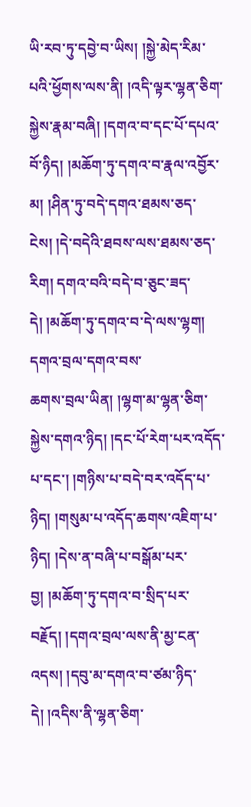ཡི་རབ་ཏུ་དབྱེ་བ་ཡིས། །སྐྱེ་མེད་རིམ་པའི་ཕྱོགས་ལས་ནི། །འདི་ལྟར་ལྷན་ཅིག་སྐྱེས་རྣམ་བཞི། །དགའ་བ་དང་པོ་དཔའ་བོ་ཉིད། །མཆོག་ཏུ་དགའ་བ་རྣལ་འབྱོར་མ། །ཤིན་ཏུ་བདེ་དགའ་ཐམས་ཅད་ངེས། །དེ་བདེའི་ཐབས་ལས་ཐམས་ཅད་རིག། དགའ་བའི་བདེ་བ་ཅུང་ཟད་དེ། །མཆོག་ཏུ་དགའ་བ་དེ་ལས་ལྷག། དགའ་བྲལ་དགའ་བས་
ཆགས་བྲལ་ཡིན། །ལྷག་མ་ལྷན་ཅིག་སྐྱེས་དགའ་ཉིད། །དང་པོ་རེག་པར་འདོད་པ་དང་། །གཉིས་པ་བདེ་བར་འདོད་པ་ཉིད། །གསུམ་པ་འདོད་ཆགས་འཇིག་པ་ཉིད། །དེས་ན་བཞི་པ་བསྒོམ་པར་བྱ། །མཆོག་ཏུ་དགའ་བ་སྲིད་པར་བརྗོད། །དགའ་བྲལ་ལས་ནི་མྱ་ངན་འདས། །དབུ་མ་དགའ་བ་ཙམ་ཉིད་དེ། །འདིས་ནི་ལྷན་ཅིག་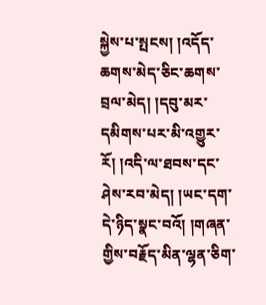སྐྱེས་པ་སྤངས། །འདོད་ཆགས་མེད་ཅིང་ཆགས་བྲལ་མེད། །དབུ་མར་དམིགས་པར་མི་འགྱུར་རོ། །འདི་ལ་ཐབས་དང་ཤེས་རབ་མེད། །ཡང་དག་དེ་ཉིད་སྣང་བའོ། །གཞན་གྱིས་བརྗོད་མིན་ལྷན་ཅིག་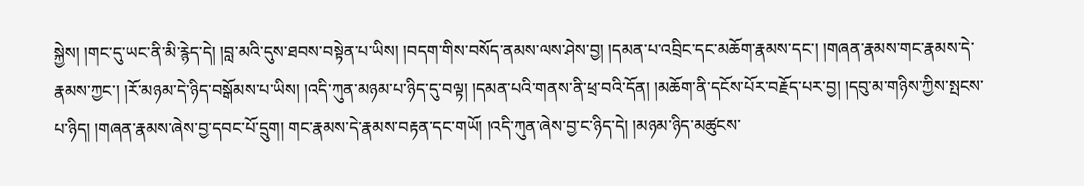སྐྱེས། །གང་དུ་ཡང་ནི་མི་རྙེད་དེ། །བླ་མའི་དུས་ཐབས་བསྟེན་པ་ཡིས། །བདག་གིས་བསོད་ནམས་ལས་ཤེས་བྱ། །དམན་པ་འབྲིང་དང་མཆོག་རྣམས་དང་། །གཞན་རྣམས་གང་རྣམས་དེ་རྣམས་ཀྱང་། །རོ་མཉམ་དེ་ཉིད་བསྒོམས་པ་ཡིས། །འདི་ཀུན་མཉམ་པ་ཉིད་དུ་བལྟ། །དམན་པའི་གནས་ནི་ཕྲ་བའི་དོན། །མཆོག་ནི་དངོས་པོར་བརྗོད་པར་བྱ། །དབུ་མ་གཉིས་ཀྱིས་སྤངས་པ་ཉིད། །གཞན་རྣམས་ཞེས་བྱ་དབང་པོ་དྲུག། གང་རྣམས་དེ་རྣམས་བརྟན་དང་གཡོ། །འདི་ཀུན་ཞེས་བྱ་ང་ཉིད་དེ། །མཉམ་ཉིད་མཚུངས་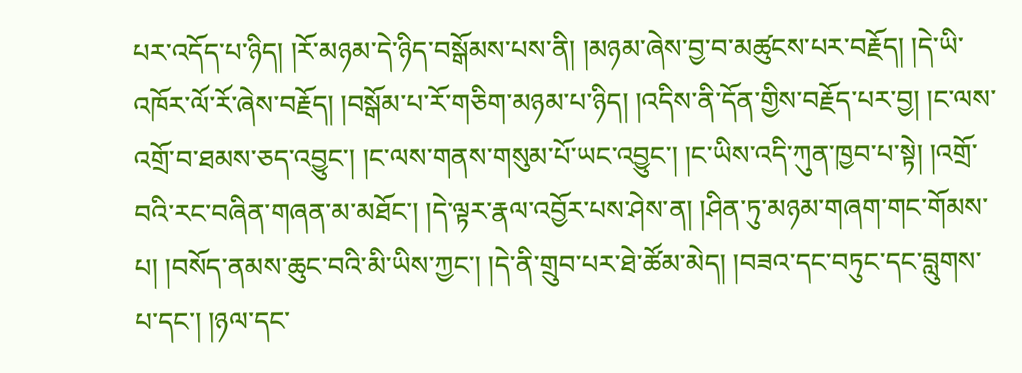པར་འདོད་པ་ཉིད། །རོ་མཉམ་དེ་ཉིད་བསྒོམས་པས་ནི། །མཉམ་ཞེས་བྱ་བ་མཚུངས་པར་བརྗོད། །དེ་ཡི་འཁོར་ལོ་རོ་ཞེས་བརྗོད། །བསྒོམ་པ་རོ་གཅིག་མཉམ་པ་ཉིད། །འདིས་ནི་དོན་གྱིས་བརྗོད་པར་བྱ། །ང་ལས་འགྲོ་བ་ཐམས་ཅད་འབྱུང་། །ང་ལས་གནས་གསུམ་པོ་ཡང་འབྱུང་། །ང་ཡིས་འདི་ཀུན་ཁྱབ་པ་སྟེ། །འགྲོ་བའི་རང་བཞིན་གཞན་མ་མཐོང་། །དེ་ལྟར་རྣལ་འབྱོར་པས་ཤེས་ན། །ཤིན་ཏུ་མཉམ་གཞག་གང་གོམས་པ། །བསོད་ནམས་ཆུང་བའི་མི་ཡིས་ཀྱང་། །དེ་ནི་གྲུབ་པར་ཐེ་ཚོམ་མེད། །བཟའ་དང་བཏུང་དང་བླུགས་པ་དང་། །ཉལ་དང་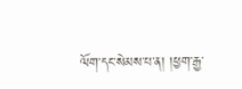ལོག་དང་སེམས་པ་ན། །ཕྱག་རྒྱ་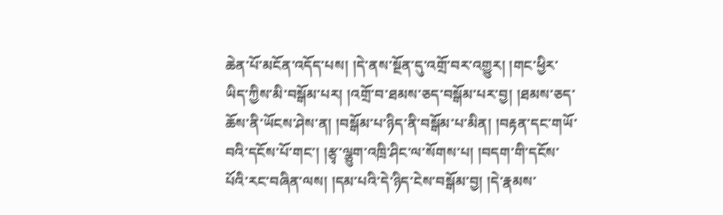ཆེན་པོ་མངོན་འདོད་པས། །དེ་ནས་སྔོན་དུ་འགྲོ་བར་འགྱུར། །གང་ཕྱིར་ཡིད་ཀྱིས་མི་བསྒོམ་པར། །འགྲོ་བ་ཐམས་ཅད་བསྒོམ་པར་བྱ། །ཐམས་ཅད་ཆོས་ནི་ཡོངས་ཤེས་ན། །བསྒོམ་པ་ཉིད་ནི་བསྒོམ་པ་མིན། །བརྟན་དང་གཡོ་བའི་དངོས་པོ་གང་། །རྩྭ་ལྕུག་འཁྲི་ཤིང་ལ་སོགས་པ། །བདག་གི་དངོས་པོའི་རང་བཞིན་ལས། །དམ་པའི་དེ་ཉིད་ངེས་བསྒོམ་བྱ། །དེ་རྣམས་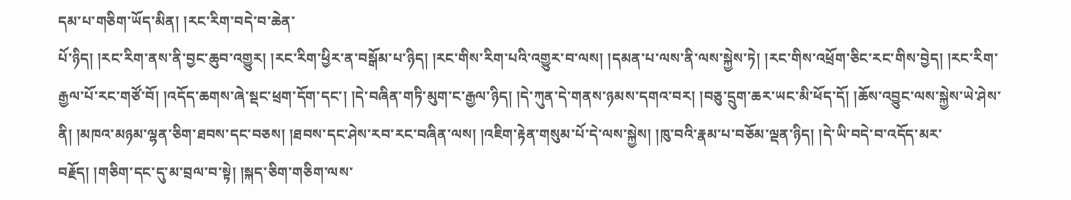དམ་པ་གཅིག་ཡོད་མིན། །རང་རིག་བདེ་བ་ཆེན་
པོ་ཉིད། །རང་རིག་ནས་ནི་བྱང་ཆུབ་འགྱུར། །རང་རིག་ཕྱིར་ན་བསྒོམ་པ་ཉིད། །རང་གིས་རིག་པའི་འགྱུར་བ་ལས། །དམན་པ་ལས་ནི་ལས་སྐྱེས་ཏེ། །རང་གིས་འཕྲོག་ཅིང་རང་གིས་བྱེད། །རང་རིག་རྒྱལ་པོ་རང་གཙོ་བོ། །འདོད་ཆགས་ཞེ་སྡང་ཕྲག་དོག་དང་། །དེ་བཞིན་གཏི་མུག་ང་རྒྱལ་ཉིད། །དེ་ཀུན་དེ་གནས་ཉམས་དགའ་བར། །བཅུ་དྲུག་ཆར་ཡང་མི་ཕོད་དོ། །ཆོས་འབྱུང་ལས་སྐྱེས་ཡེ་ཤེས་ནི། །མཁའ་མཉམ་ལྷན་ཅིག་ཐབས་དང་བཅས། །ཐབས་དང་ཤེས་རབ་རང་བཞིན་ལས། །འཇིག་རྟེན་གསུམ་པོ་དེ་ལས་སྐྱེས། །ཁུ་བའི་རྣམ་པ་བཅོམ་ལྡན་ཉིད། །དེ་ཡི་བདེ་བ་འདོད་མར་བརྗོད། །གཅིག་དང་དུ་མ་བྲལ་བ་སྟེ། །སྐད་ཅིག་གཅིག་ལས་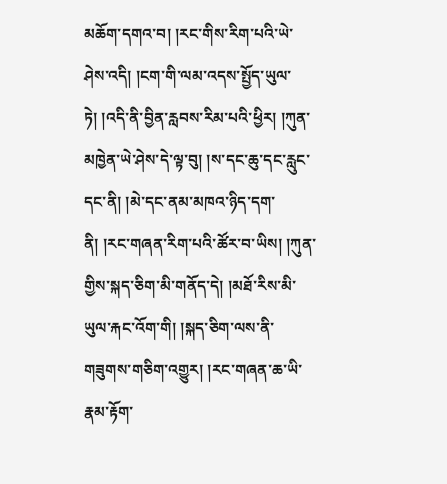མཆོག་དགའ་བ། །རང་གིས་རིག་པའི་ཡེ་ཤེས་འདི། །ངག་གི་ལམ་འདས་སྤྱོད་ཡུལ་ཏེ། །འདི་ནི་བྱིན་རླབས་རིམ་པའི་ཕྱིར། །ཀུན་མཁྱེན་ཡེ་ཤེས་དེ་ལྟ་བུ། །ས་དང་ཆུ་དང་རླུང་དང་ནི། །མེ་དང་ནམ་མཁའ་ཉིད་དག་ནི། །རང་གཞན་རིག་པའི་ཚོར་བ་ཡིས། །ཀུན་གྱིས་སྐད་ཅིག་མི་གནོད་དེ། །མཐོ་རིས་མི་ཡུལ་རྐང་འོག་གི། །སྐད་ཅིག་ལས་ནི་གཟུགས་གཅིག་འགྱུར། །རང་གཞན་ཆ་ཡི་རྣམ་རྟོག་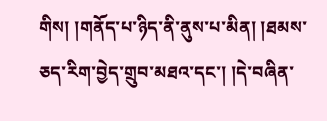གིས། །གནོད་པ་ཉིད་ནི་ནུས་པ་མིན། །ཐམས་ཅད་རིག་བྱེད་གྲུབ་མཐའ་དང་། །དེ་བཞིན་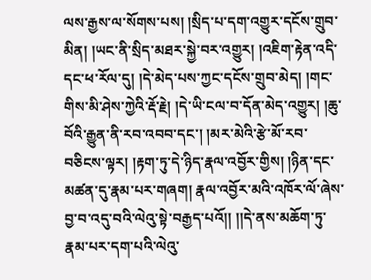ལས་རྒྱས་ལ་སོགས་པས། །སྲིད་པ་དག་འགྱུར་དངོས་གྲུབ་མིན། །ཡང་ནི་སྲིད་མཐར་སྐྱེ་བར་འགྱུར། །འཇིག་རྟེན་འདི་དང་ཕ་རོལ་དུ། །དེ་མེད་པས་ཀྱང་དངོས་གྲུབ་མེད། །གང་གིས་མི་ཤེས་ཀྱེའི་རྡོ་རྗེ། །དེ་ཡི་ངལ་བ་དོན་མེད་འགྱུར། །ཆུ་བོའི་རྒྱུན་ནི་རབ་འབབ་དང་། །མར་མེའི་རྩེ་མོ་རབ་བཅིངས་ལྟར། །རྟག་ཏུ་དེ་ཉིད་རྣལ་འབྱོར་གྱིས། །ཉིན་དང་མཚན་དུ་རྣམ་པར་གཞག། རྣལ་འབྱོར་མའི་འཁོར་ལོ་ཞེས་བྱ་བ་འདུ་བའི་ལེའུ་སྟེ་བརྒྱད་པའོ།། །།དེ་ནས་མཆོག་ཏུ་རྣམ་པར་དག་པའི་ལེའུ་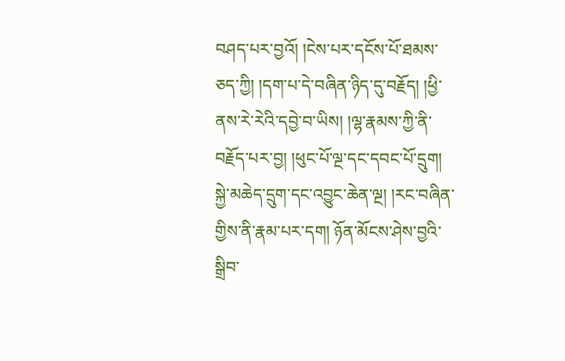བཤད་པར་བྱའོ། །ངེས་པར་དངོས་པོ་ཐམས་ཅད་ཀྱི། །དག་པ་དེ་བཞིན་ཉིད་དུ་བརྗོད། །ཕྱི་ནས་རེ་རེའི་དབྱེ་བ་ཡིས། །ལྷ་རྣམས་ཀྱི་ནི་བརྗོད་པར་བྱ། །ཕུང་པོ་ལྔ་དང་དབང་པོ་དྲུག། སྐྱེ་མཆེད་དྲུག་དང་འབྱུང་ཆེན་ལྔ། །རང་བཞིན་གྱིས་ནི་རྣམ་པར་དག། ཉོན་མོངས་ཤེས་བྱའི་སྒྲིབ་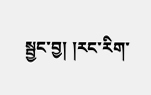སྦྱང་བྱ། །རང་རིག་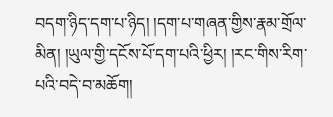བདག་ཉིད་དག་པ་ཉིད། །དག་པ་གཞན་གྱིས་རྣམ་གྲོལ་མིན། །ཡུལ་གྱི་དངོས་པོ་དག་པའི་ཕྱིར། །རང་གིས་རིག་པའི་བདེ་བ་མཆོག།